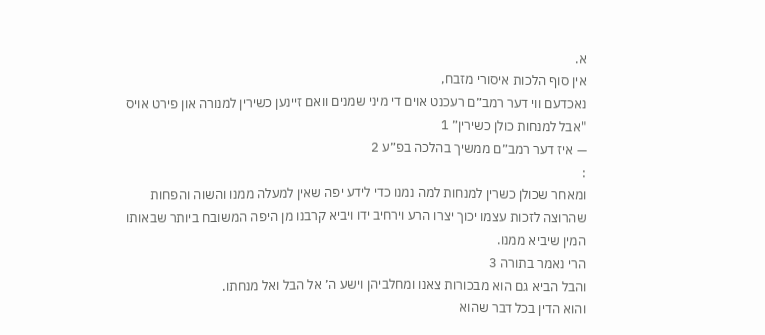א.
אין סוף הלכות איסורי מזבח,
נאכדעם ווי דער רמב״ם רעכנט אוים די מיני שמנים וואם זיינען כשירין למנורה און פירט אויס "אבל למנחות כולן כשירין״ 1
— איז דער רמב״ם ממשיך בהלכה בפ״ע 2
:
ומאחר שכולן כשרין למנחות למה נמנו כדי לידע יפה שאין למעלה ממנו והשוה והפחות שהרוצה לזכות עצמו יכוך יצרו הרע וירחיב ידו ויביא קרבנו מן היפה המשובח ביותר שבאותו המין שיביא ממנו.
הרי נאמר בתורה 3
והבל הביא גם הוא מבכורות צאנו ומחלביהן וישע ה׳ אל הבל ואל מנחתו.
והוא הדין בכל דבר שהוא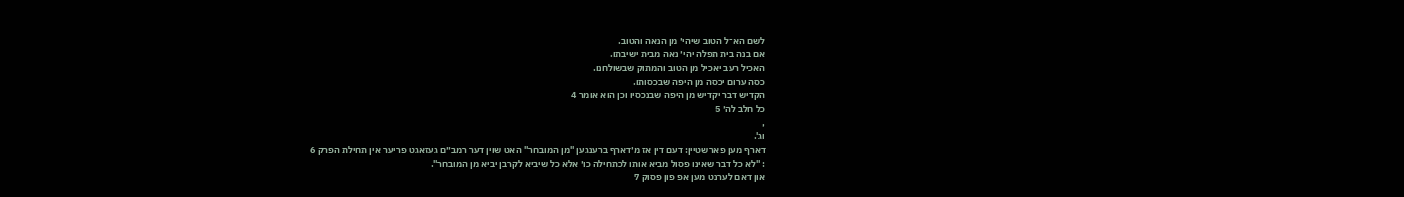לשם הא־ל הטוב שיהי׳ מן הנאה והטוב.
אם בנה בית תפלה יהי׳ נאה מבית ישיבתו.
האכיל רעב יאכיל מן הטוב והמתוק שבשולחנו.
כסה ערום יכסה מן היפה שבכסותו.
הקדיש דבר יקדיש מן היפה שבנכסיו וכן הוא אומר 4
כל חלב לה׳ 5
,
וג'.
דארף מען פארשטיין: דעם דין אז מ׳דארף ברענגען "מן המובחר" האט שוין דער רמב״ם געזאגט פריער אין תחילת הפרק 6
: "לא כל דבר שאינו פסול מביא אותו לכתחילה כו׳ אלא כל שיביא לקרבן יביא מן המובחר".
און דאם לערנט מען אפ פון פסוק 7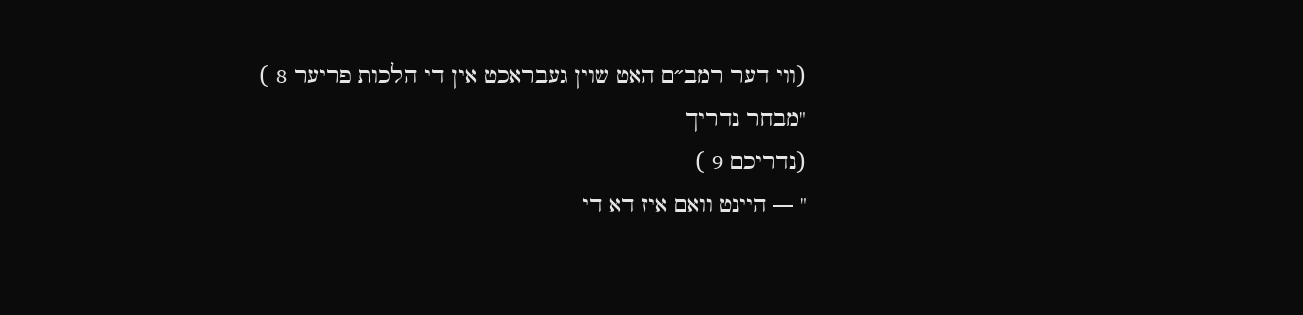(ווי דער רמב״ם האט שוין געבראכט אין די הלכות פריער 8 )
"מבחר נדריך
(נדריכם 9 )
" — היינט וואם איז דא די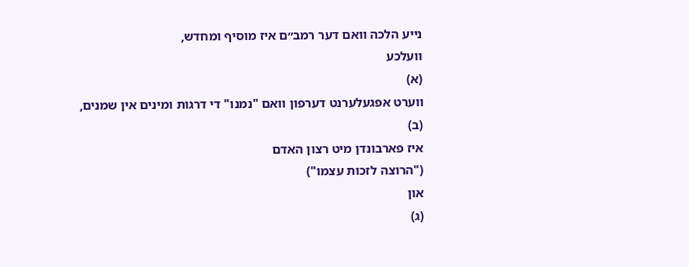נייע הלכה וואם דער רמב״ם איז מוסיף ומחדש,
וועלכע
(א)
ווערט אפגעלערנט דערפון וואם "נמנו" די דרגות ומינים אין שמנים,
(ב)
איז פארבונדן מיט רצון האדם
("הרוצה לזכות עצמו")
און
(ג)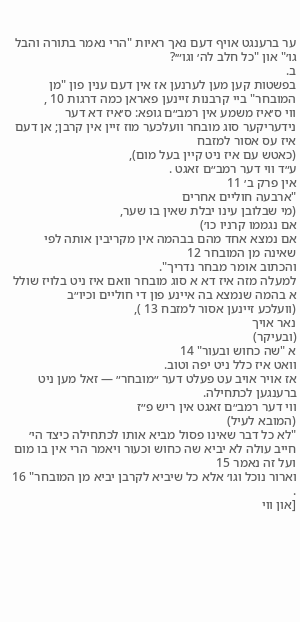ער ברענגט אויף דעם נאך ראיות "הרי נאמר בתורה והבל גו׳" און "כל חלב לה׳ וגו״׳?
ב.
בפשטות קען מען לערנען אז אין דעם ענין פון "מן המובחר" ביי קרבנות זיינען פאראן כמה דרגות 10 ,
ווי ס׳איז משמע אין רמב״ם גופא: ס׳איז דא דער נידעריקער סוג מובחר וועלכער מוז זיין אין קרבן; אן דעם איז עס אסור למזבח
(כאטש עם איז ניט קיין בעל מום),
ע״ד ווי דער רמב״ם זאגט .
אין פרק ב׳ 11
"ארבעה חוליים אחרים
(מי שבלובן עינו יבלת שאין בו שער,
אם נגממו קרניו כו׳)
אם נמצא אחד מהם בבהמה אין מקריבין אותה לפי שאינה מן המובחר 12
והכתוב אומר מבחר נדריך".
למעלה מזה איז דא א סוג מובחר וואם איז ניט בלויז שולל א בהמה שנמצא בה איינע פון די חוליים וכיו״ב
(וועלכע זיינען אסור למזבח 13 ),
נאר אויך
(ובעיקר)
א "שה כחוש ובעור" 14
וואט איז כלל ניט יפה וטוב.
אז אויר אויב עט פעלט דער ״מובחר״ — זאל מען ניט ברענגען לכתחילה.
ווי דער רמב״ם זאגט אין ריש פ״ז
(המובא לעיל)
"לא כל דבר שאינו פסול מביא אותו לכתחילה כיצד הי׳ חייב עולה לא יביא שה כחוש וכעור ויאמר הרי אין בו מום ועל זה נאמר 15
וארור נוכל וגו׳ אלא כל שיביא לקרבן יביא מן המובחר" 16 .
[און ווי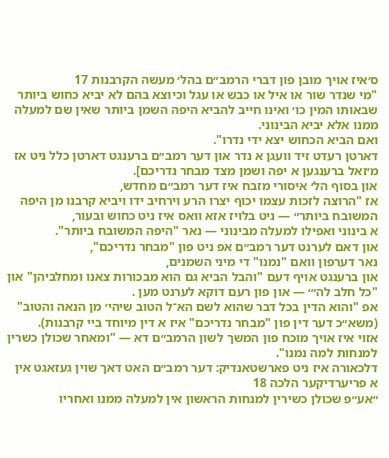ס׳איז אויך מובן פון דברי הרמב״ם בהל׳ מעשה הקרבנות 17
"מי שנדר שור או איל או כבש או עגל וכיוצא בהם לא יביא כחוש ביותר שבאותו המין כו׳ ואינו חייב להביא היפה השמן ביותר שאין שם למעלה ממנו אלא יביא הבינוני.
ואם הביא הכחוש יצא ידי נדרו".
דארטן רעדט זיד וועגן א נדר און דער רמב״ם ברענגט דארטן כלל ניט אז מ׳זאל ברענגען א יפה ושמן מצד מבחר נדריכם].
און בסוף הל׳ איסורי מזבח איז דער רמב״ם מחדש,
אז "הרוצה לזכות עצמו יכוף יצרו הרע וירחיב ידו ויביא קרבנו מן היפה המשובח ביותר״ — ניט בלויז אזא וואס איז ניט כחוש ובעור,
א בינוני ואפילו למעלה מבינוני — נאר "היפה המשובח ביותר".
און דאם לערנט דער רמב״ם אפ ניט פון "מבחר נדריכם",
נאר דערפון וואם "נמנו" די מיני השמנים,
און ברענגט אויף דעם "והבל הביא גם הוא מבכורות צאנו ומחלביהן" און "כל חלב לה״׳ — און פון רעם דוקא לערנט מען .
אפ "והוא הדין בכל דבר שהוא לשם הא־ל הטוב שיהי׳ מן הנאה והטוב"
(משא״כ דער דין פון "מבחר נדריכם" איז א דין מיוחד ביי קרבנות).
אזוי איז אויך מוכח פון המשך לשון הרמב״ם דא — "ומאחר שכולן כשרין למנחות למה נמנו".
דלכאורה איז ניט פארשטאנדיק: דער רמב״ם האט דאך שוין געזאגט אין א פריערדיקער הלכה 18
״אע״פ שכולן כשירין למנחות הראשון אין למעלה ממנו ואחריו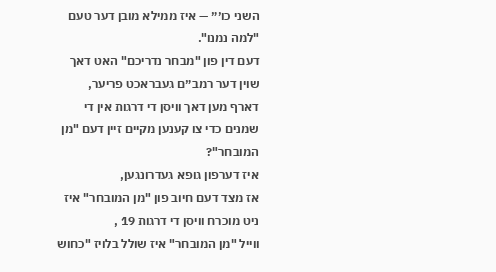השני כו׳״ — איז ממילא מובן דער טעם "למה נמנו".
דעם דין פון "מבחר נדריכם" האט דאך שוין דער רמב״ם געבראכט פריער,
דארף מען דאך וויסן די דרגות אין די שמנים כדי צו קענען מקיים זיין דעם "מן המובחר"?
איז דערפון גופא געדרונגען,
אז מצד דעם חיוב פון "מן המובחר" איז ניט מוכרח וויסן די דרגות 19 ,
ווייל "מן המובחר" איז שולל בלויז "כחוש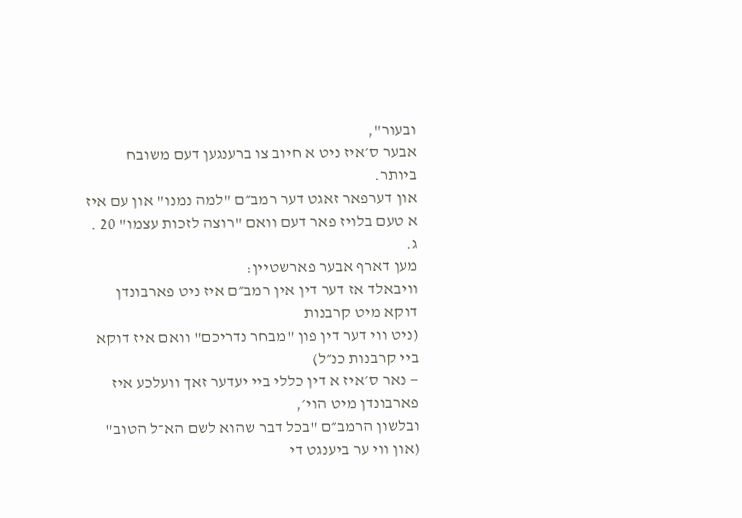ובעור",
אבער ס׳איז ניט א חיוב צו ברענגען דעם משובח ביותר.
און דערפאר זאגט דער רמב״ם "למה נמנו" און עם איז א טעם בלויז פאר דעם וואם "רוצה לזכות עצמו" 20 .
ג.
מען דארף אבער פארשטיין:
וויבאלד אז דער דין אין רמב״ם איז ניט פארבונדן דוקא מיט קרבנות
(ניט ווי דער דין פון "מבחר נדריכם" וואם איז דוקא ביי קרבנות כנ״ל)
— נאר ס׳איז א דין כללי ביי יעדער זאך וועלכע איז פארבונדן מיט הוי׳,
ובלשון הרמב״ם "בכל דבר שהוא לשם הא־ל הטוב"
(און ווי ער ביענגט די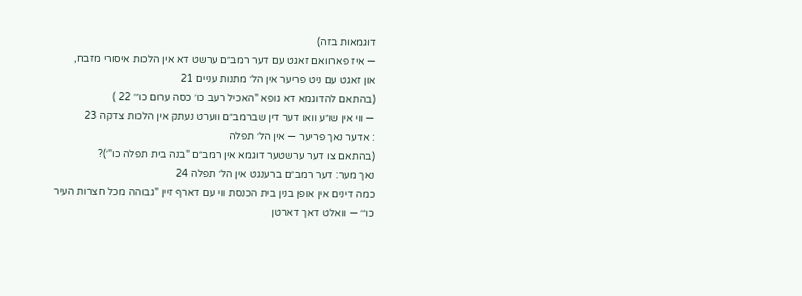דוגמאות בזה)
— איז פארוואם זאגט עם דער רמב״ם ערשט דא אין הלכות איסורי מזבח,
און זאגט עם ניט פריער אין הל׳ מתנות עניים 21
(בהתאם להדוגמא דא גופא "האכיל רעב כו׳ כסה ערום כו״׳ 22 )
— ווי אין שו״ע וואו דער דין שברמב״ם ווערט נעתק אין הלכות צדקה 23
: אדער נאך פריער — אין הל׳ תפלה
(בהתאם צו דער ערשטער דוגמא אין רמב״ם "בנה בית תפלה כו"׳)?
נאך מער: דער רמב״ם ברענגט אין הל׳ תפלה 24
כמה דינים אין אופן בנין בית הכנסת ווי עם דארף זיין "גבוהה מכל חצרות העיר כו״׳ — וואלט דאך דארטן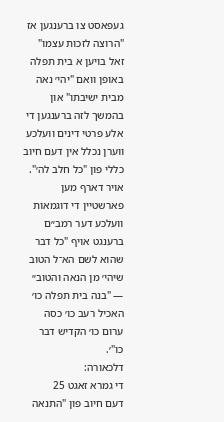געפאסט צו ברענגען אז "הרוצה לזכות עצמו" זאל בויען א בית תפלה באופן וואם "יהי׳ נאה מבית ישיבתו" און בהמשך לזה ברענגען די אלע פרטי דינים וועלכע ווערן נכלל אין דעם חיוב כללי פון "כל חלב לה׳".
אויר דארף מען פארשטיין די דוגמאות וועלכע דער רמב״ם ברענגט אויף "כל דבר שהוא לשם הא־ל הטוב שיהי׳ מן הנאה והטוב״ — "בנה בית תפלה כו׳ האכיל רעב כו׳ כסה ערום כו׳ הקדיש דבר כו"׳.
דלכאורה:
די גמרא זאגט 25
דעם חיוב פון "התנאה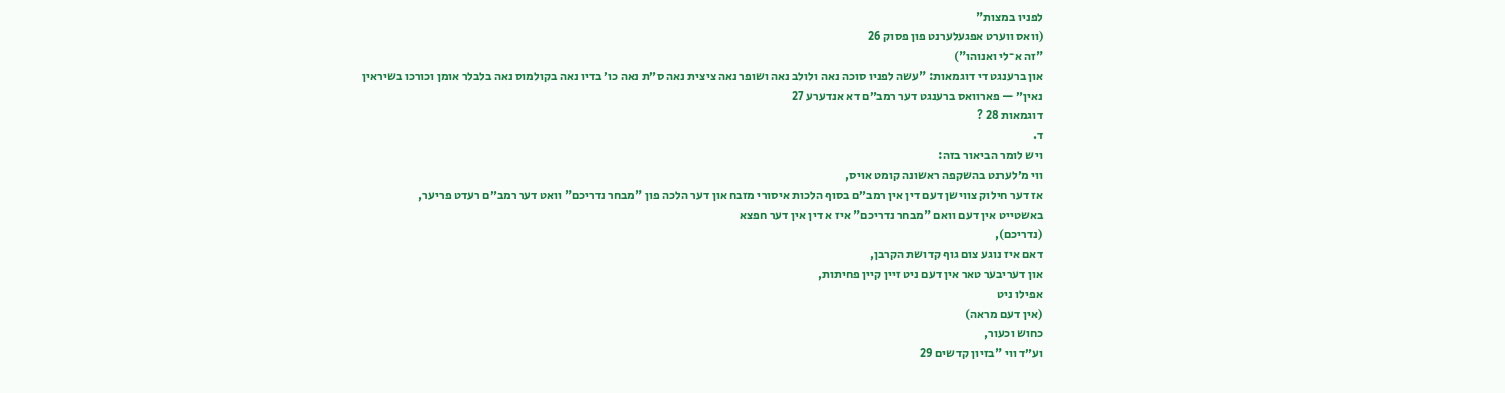לפניו במצות"
(וואס ווערט אפגעלערנט פון פסוק 26
"זה א־לי ואנוהו")
און ברענגט די דוגמאות: "עשה לפניו סוכה נאה ולולב נאה ושופר נאה ציצית נאה ס״ת נאה כו׳ בדיו נאה בקולמוס נאה בלבלר אומן וכורכו בשיראין נאין״ — פארוואס ברענגט דער רמב״ם דא אנדערע 27
דוגמאות 28 ?
ד.
ויש לומר הביאור בזה:
ווי מ׳לערנט בהשקפה ראשונה קומט אויס,
אז דער חילוק צווישן דעם דין אין רמב״ם בסוף הלכות איסורי מזבח און דער הלכה פון "מבחר נדריכם" וואט דער רמב״ם רעדט פריער,
באשטייט אין דעם וואם "מבחר נדריכם" איז א דין אין דער חפצא
(נדריכם),
דאם איז נוגע צום גוף קדושת הקרבן,
און דעריבער טאר אין דעם ניט זיין קיין פחיתות,
אפילו ניט
(אין דעם מראה)
כחוש וכעור,
וע״ד ווי "בזיון קדשים 29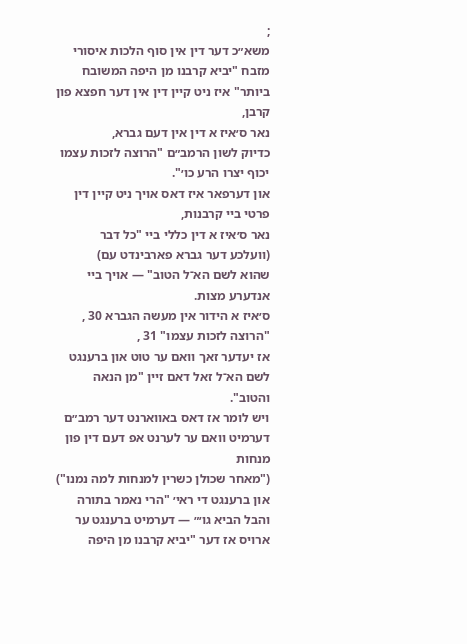;
משא״כ דער דין אין סוף הלכות איסורי מזבח "יביא קרבנו מן היפה המשובח ביותר" איז ניט קיין דין אין דער חפצא פון קרבן,
נאר ס׳איז א דין אין דעם גברא,
כדיוק לשון הרמב״ם "הרוצה לזכות עצמו יכוף יצרו הרע כו׳".
און דערפאר איז דאס אויך ניט קיין דין פרטי ביי קרבנות,
נאר ס׳איז א דין כללי ביי "כל דבר
(וועלכע דער גברא פארבינדט עם)
שהוא לשם הא־ל הטוב" — אויך ביי אנדערע מצות.
ס׳איז א הידור אין מעשה הגברא 30 ,
"הרוצה לזכות עצמו" 31 ,
אז יעדער זאך וואם ער טוט און ברענגט לשם הא־ל זאל דאם זיין "מן הנאה והטוב".
ויש לומר אז דאס באווארנט דער רמב״ם דערמיט וואם ער לערנט אפ דעם דין פון מנחות
("מאחר שכולן כשרין למנחות למה נמנו")
און ברענגט די ראי׳ "הרי נאמר בתורה והבל הביא גו׳״ — דערמיט ברענגט ער ארויס אז דער "יביא קרבנו מן היפה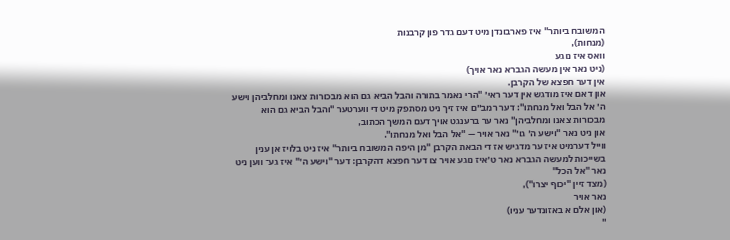המשובח ביותר" איז פארבונדן מיט דעם גדר פון קרבנות
(מנחות),
וואס איז נוגע
(ניט נאר אין מעשה הגברא נאר אויך)
אין דער חפצא של הקרבן.
און דאם איז מודגש אין דער ראי׳ "הרי נאמר בתורה והבל הביא גם הוא מבכורות צאנו ומחלביהן וישע ה׳ אל הבל ואל מנחתו": דער רמב״ם איז זיך ניט מסתפק מיט די ווערטער "והבל הביא גם הוא מבכורות צאנו ומחלביהן" נאר ער ברענגט אויך דעם המשך הכתוב,
און ניט נאר "וישע ה׳ גו׳" נאר אויר — "אל הבל ואל מנחתו".
ווייל דערמיט איז ער מדגיש אז די הבאת הקרבן "מן היפה המשובח ביותר" איז ניט בלויז אן ענין בשייכות למעשה הגברא נאר ט׳איז נוגע אויר צו דער חפצא דהקרבן: דער "וישע ה׳" איז גע־ ווען ניט נאר "אל הכל"
(מצד זיין "יכוף יצרו"),
נאר אויר
(און אלם א באזונדער עניו)
"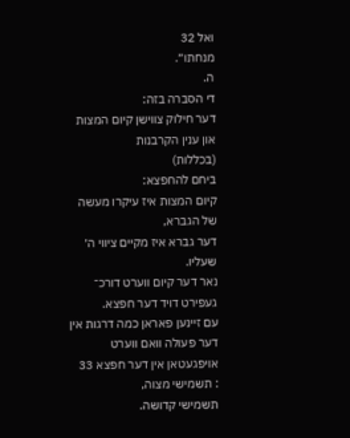ואל 32
מנחתו״.
ה.
די הסברה בזה:
דער חילוק צווישן קיום המצות און ענין הקרבנות
(בכללות)
ביחם להחפצא:
קיום המצות איז עיקרו מעשה של הגברא,
דער גברא איז מקיים ציווי ה׳ שעליו.
נאר דער קיום ווערט דורכ־ געפירט דויד דער חפצא.
עם זיינען פאראן כמה דרגות אין דער פעולה וואם ווערט אויפגעטאן אין דער חפצא 33
: תשמישי מצוה,
תשמישי קדושה.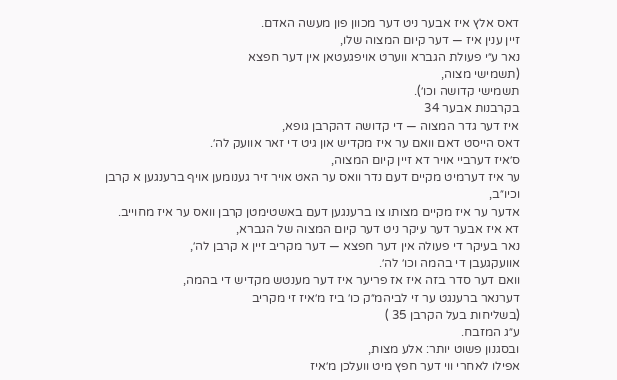דאס אלץ איז אבער ניט דער מכוון פון מעשה האדם.
זיין ענין איז — דער קיום המצוה שלו,
נאר ע״י פעולת הגברא ווערט אויפגעטאן אין דער חפצא
(תשמישי מצוה,
תשמישי קדושה וכו׳).
בקרבנות אבער 34
איז דער גדר המצוה — די קדושה דהקרבן גופא,
דאס הייסט דאם וואם ער איז מקדיש און גיט די זאר אוועק לה׳.
ס׳איז דערביי אויר דא זיין קיום המצוה,
ער איז דערמיט מקיים דעם נדר וואס ער האט אויר זיר גענומען אויף ברענגען א קרבן וכיו״ב,
אדער ער איז מקיים מצותו צו ברענגען דעם באשטימטן קרבן וואס ער איז מחוייב.
דא איז אבער דער עיקר ניט דער קיום המצוה של הגברא,
נאר בעיקר די פעולה אין דער חפצא — דער מקריב זיין א קרבן לה׳,
אוועקגעבן די בהמה וכו׳ לה׳.
וואם דער סדר בזה איז אז פריער איז דער מענטש מקדיש די בהמה,
דערנאר ברענגט ער זי לביהמ״ק כו׳ ביז מ׳איז זי מקריב
(בשליחות בעל הקרבן 35 )
ע״ג המזבח.
ובסגנון פשוט יותר: אלע מצות,
אפילו לאחרי ווי דער חפץ מיט וועלכן מ׳איז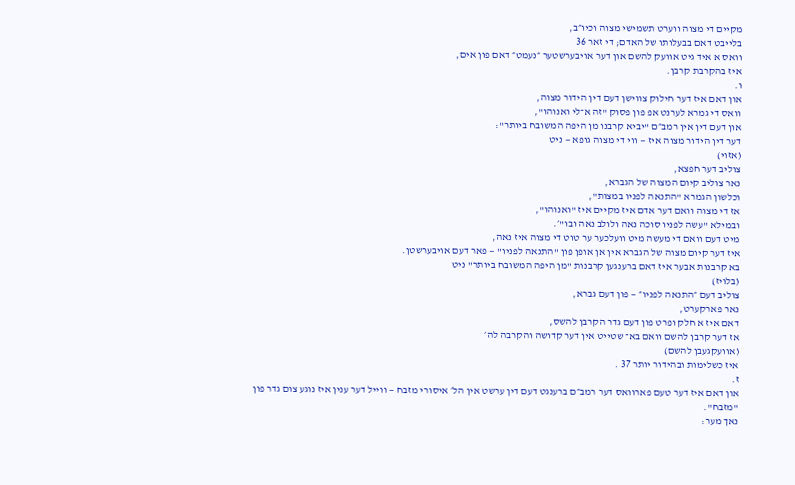מקיים די מצוה ווערט תשמישי מצוה וכיו״ב,
בלייבט דאם בבעלותו של האדם; די זאר 36
וואס א איד גיט אוועק להשם און דער אויבערשטער ״נעמט״ דאם פון אים,
איז בהקרבת קרבן.
ו.
און דאם איז דער חילוק צווישן דעם דין הידור מצוה,
וואס די גמרא לערנט אפ פון פסוק "זה א־לי ואנוהו",
און דעם דין אין רמב״ם "יביא קרבנו מן היפה המשובח ביותר":
דער דין הידור מצוה איז — ווי די מצוה גופא — ניט
(אזוי)
צוליב דער חפצא,
נאר צוליב קיום המצוה של הגברא,
וכלשון הגמרא "התנאה לפניו במצות",
אז די מצוה וואם דער אדם איז מקיים איז "ואנוהו",
ובמילא "עשה לפניו סוכה נאה ולולב נאה ובו"׳.
מיט דעם וואם די מעשה מיט וועלכער ער טוט די מצוה איז נאה,
איז דער קיום מצוה של הגברא אין אן אופן פון "התנאה לפניו" — פאר דעם אויבערשטן.
בא קרבנות אבער איז דאם ברענגען קרבנות "מן היפה המשובח ביותר" ניט
(בלויז)
צוליב דעם ״התנאה לפניו״ — פון דעם גברא,
נאר פארקערט,
דאם איז א חלק ופרט פון דעם גדר הקרבן להשס,
אז דער קרבן להשם וואם בא־ שטייט אין דער קדושה והקרבה לה׳
(אוועקגעבן להשם)
איז כשלימות ובהידור יותר 37 .
ז.
און דאם איז דער טעם פארוואס דער רמב״ם ברענגט דעם דין ערשט אין הל׳ איסורי מזבח — ווייל דער ענין איז נוגע צום גדר פון "מזבח".
נאך מער: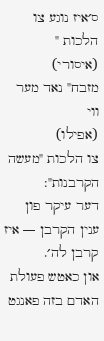ס׳איז נוגע צו הלכות "
(איסורי)
מזבח" נאד מער ווי
(אפילו)
צו הלכות "מעשה הקרבנות":
דער עיקר פון ענין הקרבן — איז קרבן לה׳.
און כאטש פעולת האדם בזה פאנגט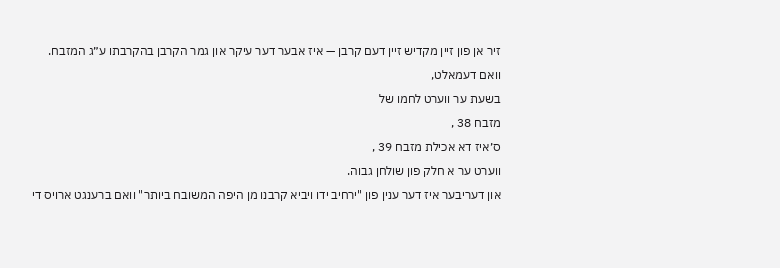זיר אן פון זיין מקדיש זיין דעם קרבן — איז אבער דער עיקר און גמר הקרבן בהקרבתו ע״ג המזבח.
וואם דעמאלט,
בשעת ער ווערט לחמו של
מזבח 38 ,
ס׳איז דא אכילת מזבח 39 ,
ווערט ער א חלק פון שולחן גבוה.
און דעריבער איז דער ענין פון "ירחיב ידו ויביא קרבנו מן היפה המשובח ביותר" וואם ברענגט ארויס די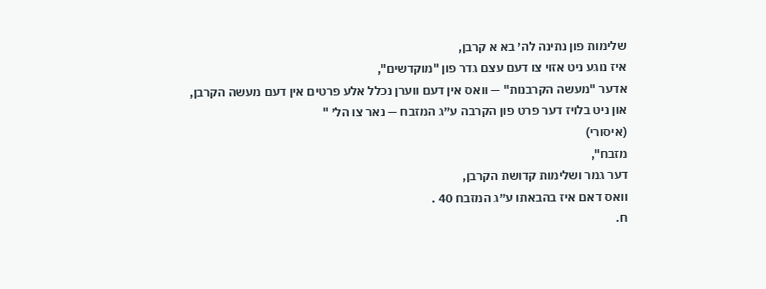שלימות פון נתינה לה׳ בא א קרבן,
איז נוגע ניט אזוי צו דעם עצם גדר פון "מוקדשים",
אדער "מעשה הקרבנות" — וואס אין דעם ווערן נכלל אלע פרטים אין דעם מעשה הקרבן,
און ניט בלויז דער פרט פון הקרבה ע״ג המזבח — נאר צו הל׳ "
(איסורי)
מזבח",
דער גמר ושלימות קדושת הקרבן,
וואס דאם איז בהבאתו ע״ג המזבח 40 .
ח.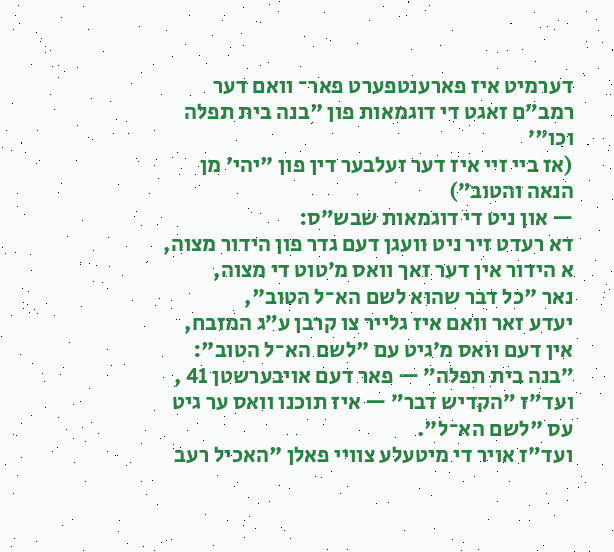דערמיט איז פארענטפערט פאר־ וואם דער רמב״ם זאגט די דוגמאות פון "בנה בית תפלה וכו"׳
(אז ביי זיי איז דער זעלבער דין פון "יהי׳ מן הנאה והטוב״)
— און ניט די דוגמאות שבש״ס:
דא רעדט זיר ניט וועגן דעם גדר פון הידור מצוה,
א הידור אין דער זאך וואס מ׳טוט די מצוה,
נאר "כל דבר שהוא לשם הא־ל הטוב",
יעדע זאר וואם איז גלייר צו קרבן ע״ג המזבח,
אין דעם וואס מ׳גיט עם "לשם הא־ל הטוב":
״בנה בית תפלה״ — פאר דעם אויבערשטן 41 ,
ועד״ז ״הקדיש דבר״ — איז תוכנו וואס ער גיט עס "לשם הא־ל".
ועד״ז אויר די מיטעלע צוויי פאלן "האכיל רעב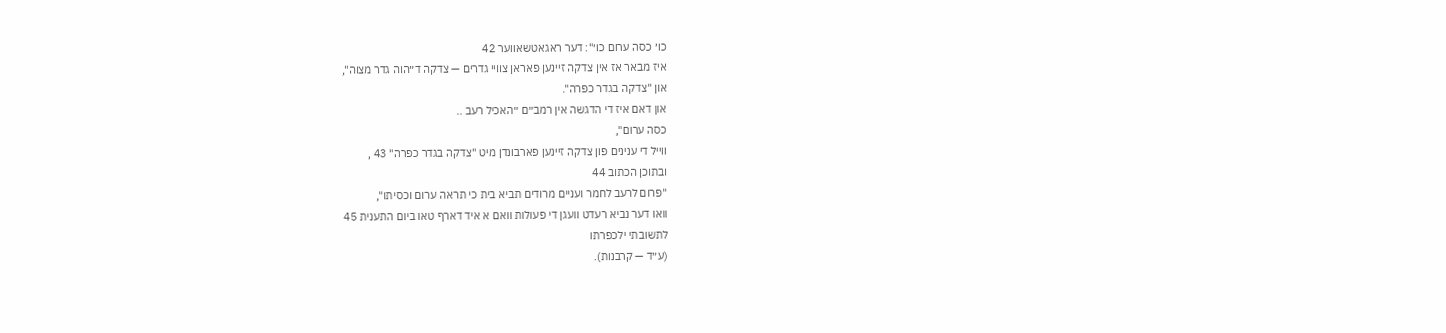כו׳ כסה ערום כו׳": דער ראגאטשאווער 42
איז מבאר אז אין צדקה זיינען פאראן צוויי גדרים — צדקה ד״הוה גדר מצוה",
און "צדקה בגדר כפרה".
און דאם איז די הדגשה אין רמב״ם ״האכיל רעב ..
כסה ערום",
ווייל די ענינים פון צדקה זיינען פארבונדן מיט "צדקה בגדר כפרה" 43 ,
ובתוכן הכתוב 44
"פרום לרעב לחמר ועניים מרודים תביא בית כי תראה ערום וכסיתו",
וואו דער נביא רעדט וועגן די פעולות וואם א איד דארף טאו ביום התענית 45
לתשובתי ילכפרתו
(ע״ד — קרבנות).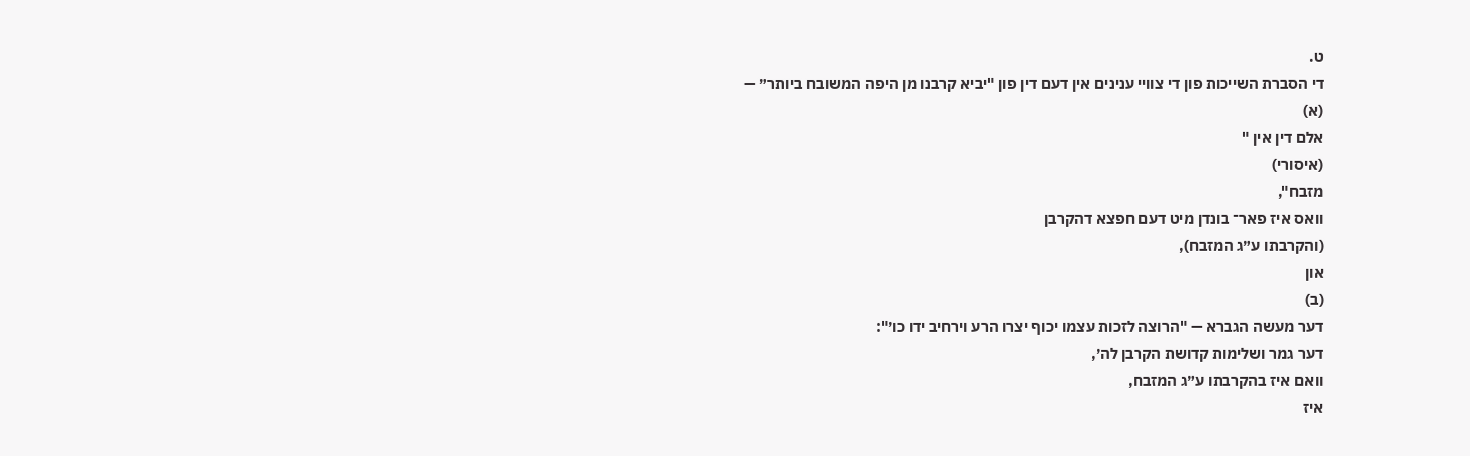ט.
די הסברת השייכות פון די צוויי ענינים אין דעם דין פון "יביא קרבנו מן היפה המשובח ביותר״ —
(א)
אלם דין אין "
(איסורי)
מזבח",
וואס איז פאר־ בונדן מיט דעם חפצא דהקרבן
(והקרבתו ע״ג המזבח),
און
(ב)
דער מעשה הגברא — "הרוצה לזכות עצמו יכוף יצרו הרע וירחיב ידו כו׳":
דער גמר ושלימות קדושת הקרבן לה׳,
וואם איז בהקרבתו ע״ג המזבח,
איז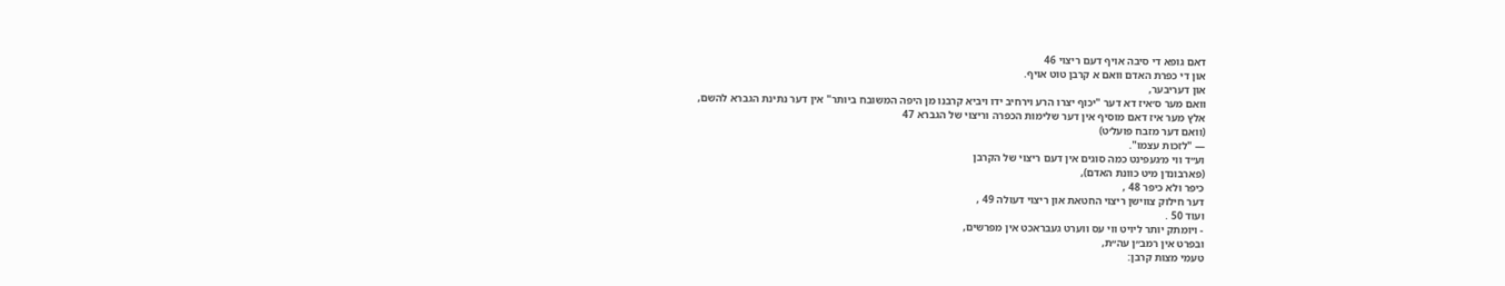דאם גופא די סיבה אויף דעם ריצוי 46
און די כפרת האדם וואם א קרבן טוט אויף.
און דעריבער,
וואם מער ס׳איז דא דער "יכוף יצרו הרע וירחיב ידו ויביא קרבנו מן היפה המשובח ביותר" אין דער נתינת הגברא להשם,
אלץ מער איז דאם מוסיף אין דער שלימות הכפרה וריצוי של הגברא 47
(וואם דער מזבח פועל׳ט)
— "לזכות עצמו".
וע״ד ווי מ׳געפינט כמה סוגים אין דעם ריצוי של הקרבן
(פארבונדן מיט כוונת האדם),
כיפר ולא כיפר 48 ,
דער חילוק צווישן ריצוי החטאת און ריצוי דעולה 49 ,
ועוד 50 .
- ויומתק יותר ליויט ווי עס ווערט געבראכט אין מפרשים,
ובפרט אין רמב״ן עה״ת,
טעמי מצות קרבן: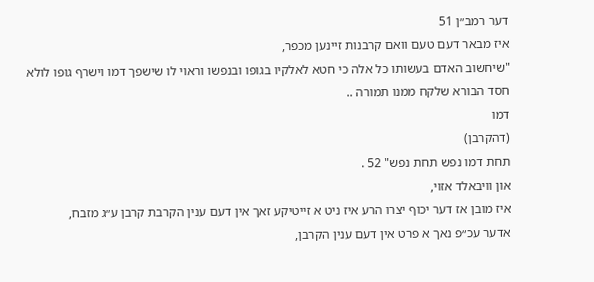דער רמב״ן 51
איז מבאר דעם טעם וואם קרבנות זיינען מכפר,
"שיחשוב האדם בעשותו כל אלה כי חטא לאלקיו בגופו ובנפשו וראוי לו שישפך דמו וישרף גופו לולא חסד הבורא שלקח ממנו תמורה ..
דמו
(דהקרבן)
תחת דמו נפש תחת נפש" 52 .
און וויבאלד אזוי,
איז מובן אז דער יכוף יצרו הרע איז ניט א זייטיקע זאך אין דעם ענין הקרבת קרבן ע״ג מזבח,
אדער עכ״פ נאך א פרט אין דעם ענין הקרבן,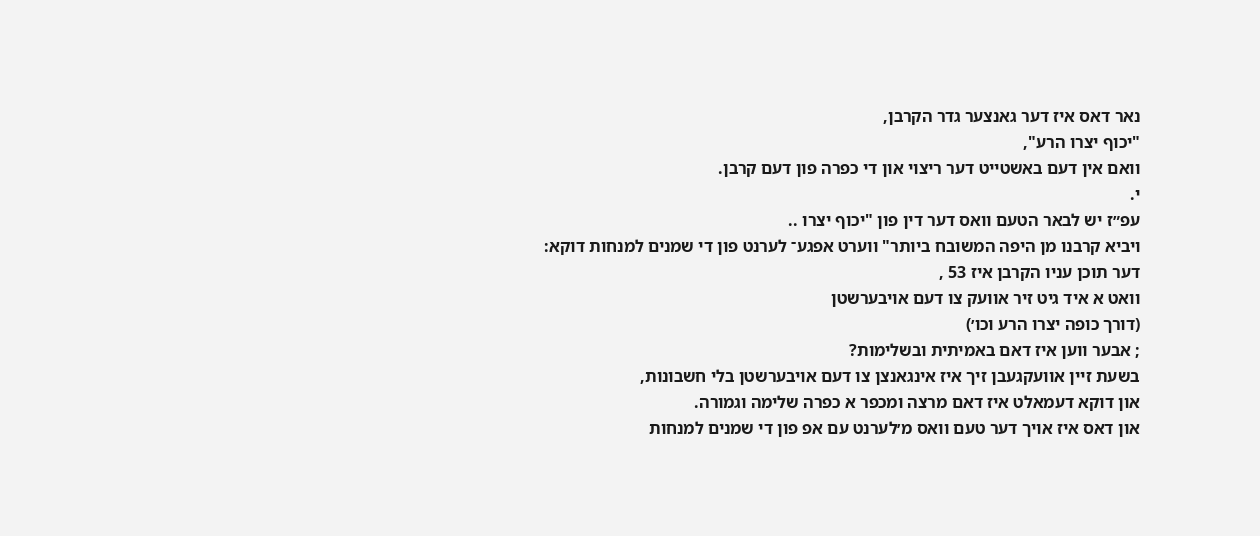נאר דאס איז דער גאנצער גדר הקרבן,
"יכוף יצרו הרע",
וואם אין דעם באשטייט דער ריצוי און די כפרה פון דעם קרבן.
י.
עפ״ז יש לבאר הטעם וואס דער דין פון "יכוף יצרו ..
ויביא קרבנו מן היפה המשובח ביותר" ווערט אפגע־ לערנט פון די שמנים למנחות דוקא:
דער תוכן עניו הקרבן איז 53 ,
וואט א איד גיט זיר אוועק צו דעם אויבערשטן
(דורך כופה יצרו הרע וכו׳)
; אבער ווען איז דאם באמיתית ובשלימות?
בשעת זיין אוועקגעבן זיך איז אינגאנצן צו דעם אויבערשטן בלי חשבונות,
און דוקא דעמאלט איז דאם מרצה ומכפר א כפרה שלימה וגמורה.
און דאס איז אויך דער טעם וואס מ׳לערנט עם אפ פון די שמנים למנחות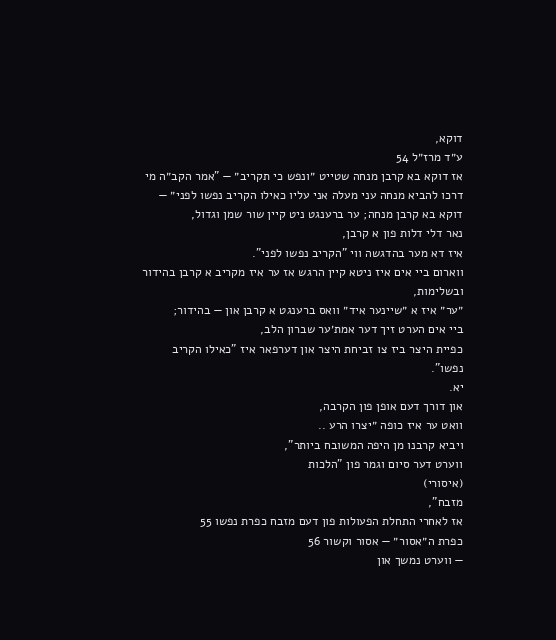דוקא,
ע״ד מרז״ל 54
אז דוקא בא קרבן מנחה שטייט ״ונפש כי תקריב״ — "אמר הקב״ה מי דרכו להביא מנחה עני מעלה אני עליו כאילו הקריב נפשו לפני״ — דוקא בא קרבן מנחה; ער ברענגט ניט קיין שור שמן וגדול,
נאר דלי דלות פון א קרבן,
איז דא מער בהדגשה ווי "הקריב נפשו לפני".
ווארום ביי אים איז ניטא קיין הרגש אז ער איז מקריב א קרבן בהידור ובשלימות,
״ער״ איז א ״שיינער איד״ וואס ברענגט א קרבן און — בהידור;
ביי אים הערט זיך דער אמת׳ער שברון הלב,
כפיית היצר ביז צו זביחת היצר און דערפאר איז "כאילו הקריב נפשו".
יא.
און דורך דעם אופן פון הקרבה,
וואט ער איז כופה ״יצרו הרע ..
ויביא קרבנו מן היפה המשובח ביותר",
ווערט דער סיום וגמר פון "הלכות
(איסורי)
מזבח",
אז לאחרי התחלת הפעולות פון דעם מזבח כפרת נפשו 55
כפרת ה״אסור״ — אסור וקשור 56
— ווערט נמשך און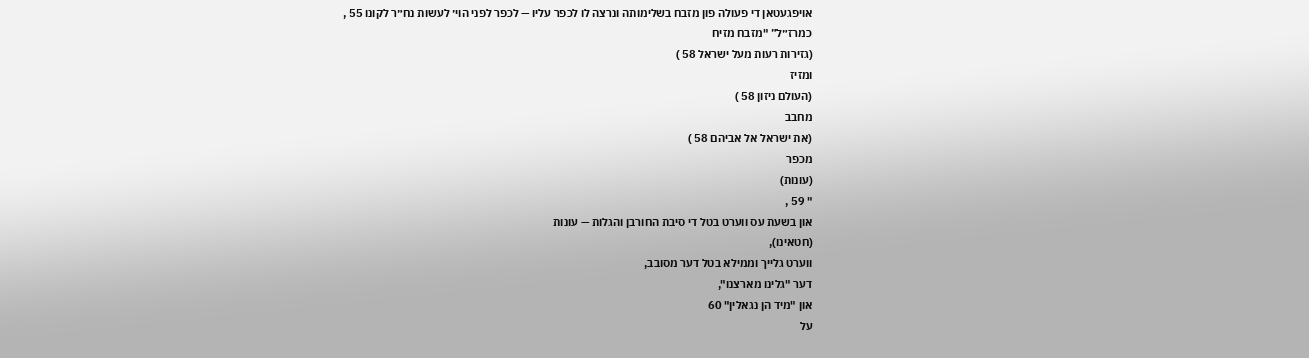אויפגעטאן די פעולה פון מזבח בשלימותה ונרצה לו לכפר עליו — לכפר לפני הוי׳ לעשות נח״ר לקונו 55 ,
כמרז״ל” "מזבח מזיח
(גזירות רעות מעל ישראל 58 )
ומזיז
(העולם ניזון 58 )
מחבב
(את ישראל אל אביהם 58 )
מכפר
(עונות)
" 59 ,
און בשעת עס ווערט בטל די סיבת החורבן והגלות — עונות
(חטאינו),
ווערט גלייך וממילא בטל דער מסובב,
דער "גלינו מארצנו",
און "מיד הן נגאלין" 60
על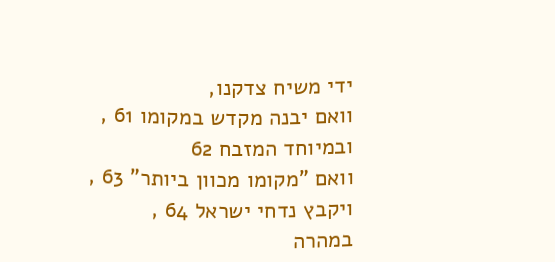ידי משיח צדקנו,
וואם יבנה מקדש במקומו 61 ,
ובמיוחד המזבח 62
וואם "מקומו מכוון ביותר" 63 ,
ויקבץ נדחי ישראל 64 ,
במהרה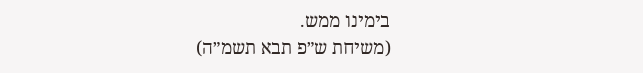בימינו ממש.
(משיחת ש״פ תבא תשמ״ה)